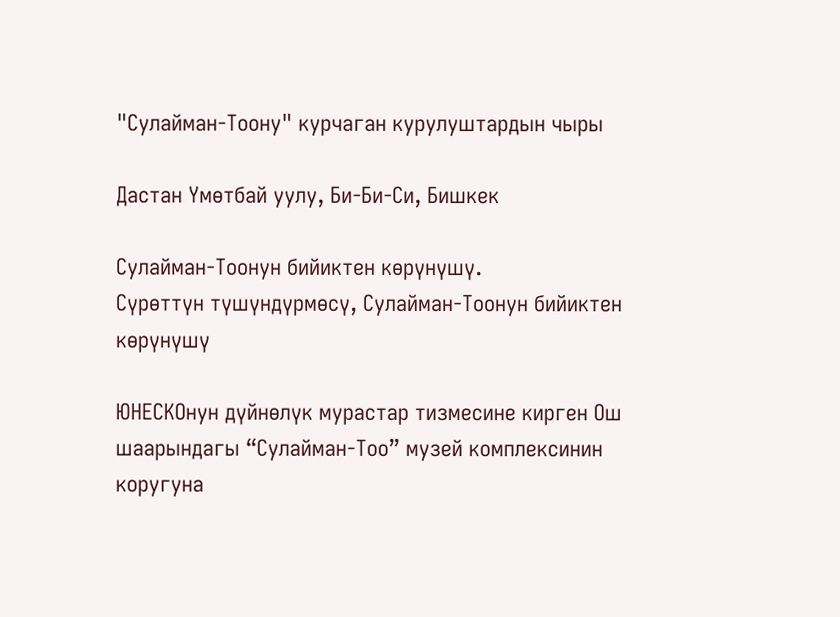"Сулайман-Тоону" курчаган курулуштардын чыры

Дастан Үмөтбай уулу, Би-Би-Си, Бишкек

Сулайман-Тоонун бийиктен көрүнүшү.
Сүрөттүн түшүндүрмөсү, Сулайман-Тоонун бийиктен көрүнүшү

ЮНЕСКОнун дүйнөлүк мурастар тизмесине кирген Ош шаарындагы “Сулайман-Тоо” музей комплексинин коругуна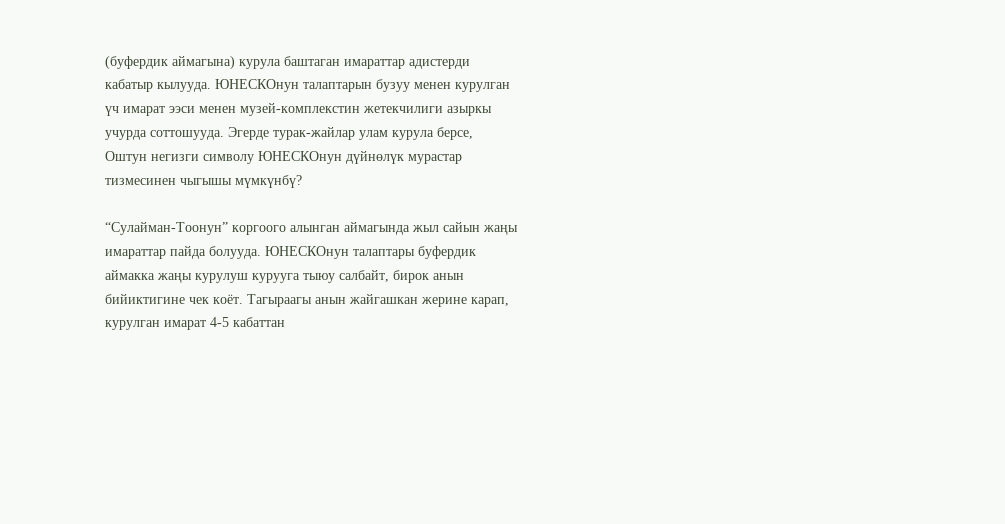(буфердик аймагына) курула баштаган имараттар адистерди кабатыр кылууда. ЮНЕСКОнун талаптарын бузуу менен курулган үч имарат ээси менен музей-комплекстин жетекчилиги азыркы учурда соттошууда. Эгерде турак-жайлар улам курула берсе, Оштун негизги символу ЮНЕСКОнун дүйнөлүк мурастар тизмесинен чыгышы мүмкүнбү?

“Сулайман-Тоонун” коргоого алынган аймагында жыл сайын жаңы имараттар пайда болууда. ЮНЕСКОнун талаптары буфердик аймакка жаңы курулуш курууга тыюу салбайт, бирок анын бийиктигине чек коёт. Тагыраагы анын жайгашкан жерине карап, курулган имарат 4-5 кабаттан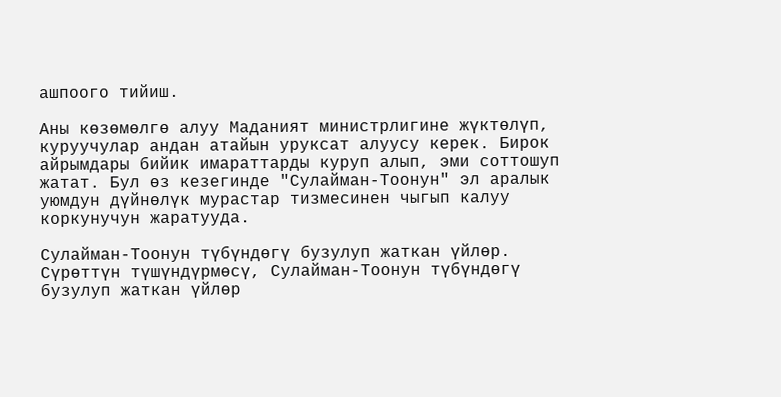ашпоого тийиш.

Аны көзөмөлгө алуу Маданият министрлигине жүктөлүп, куруучулар андан атайын уруксат алуусу керек. Бирок айрымдары бийик имараттарды куруп алып, эми соттошуп жатат. Бул өз кезегинде "Сулайман-Тоонун" эл аралык уюмдун дүйнөлүк мурастар тизмесинен чыгып калуу коркунучун жаратууда.

Сулайман-Тоонун түбүндөгү бузулуп жаткан үйлөр.
Сүрөттүн түшүндүрмөсү, Сулайман-Тоонун түбүндөгү бузулуп жаткан үйлөр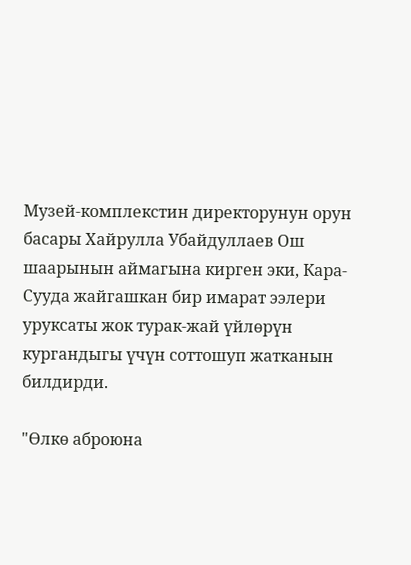Музей-комплекстин директорунун орун басары Хайрулла Убайдуллаев Ош шаарынын аймагына кирген эки, Кара-Сууда жайгашкан бир имарат ээлери уруксаты жок турак-жай үйлөрүн кургандыгы үчүн соттошуп жатканын билдирди.

"Өлкө аброюна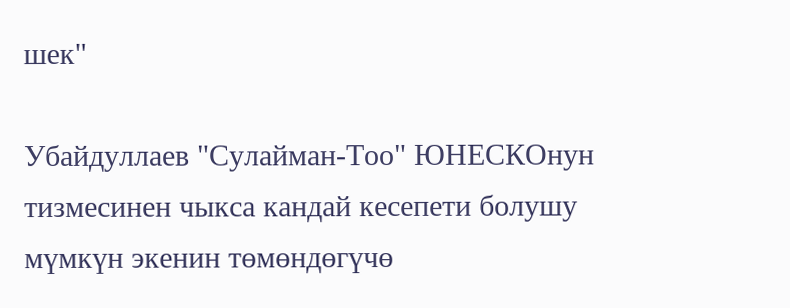шек"

Убайдуллаев "Сулайман-Тоо" ЮНЕСКОнун тизмесинен чыкса кандай кесепети болушу мүмкүн экенин төмөндөгүчө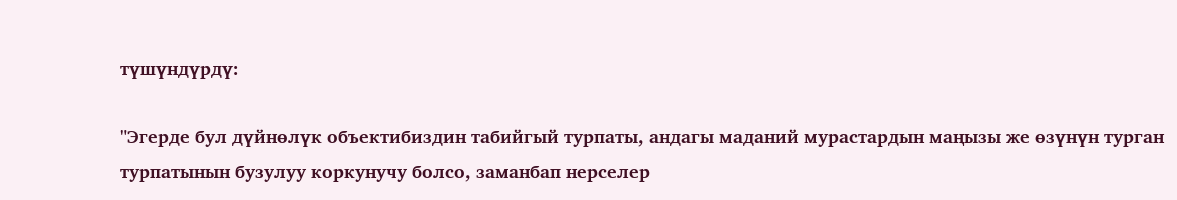түшүндүрдү:

"Эгерде бул дүйнөлүк объектибиздин табийгый турпаты, андагы маданий мурастардын маңызы же өзүнүн турган турпатынын бузулуу коркунучу болсо, заманбап нерселер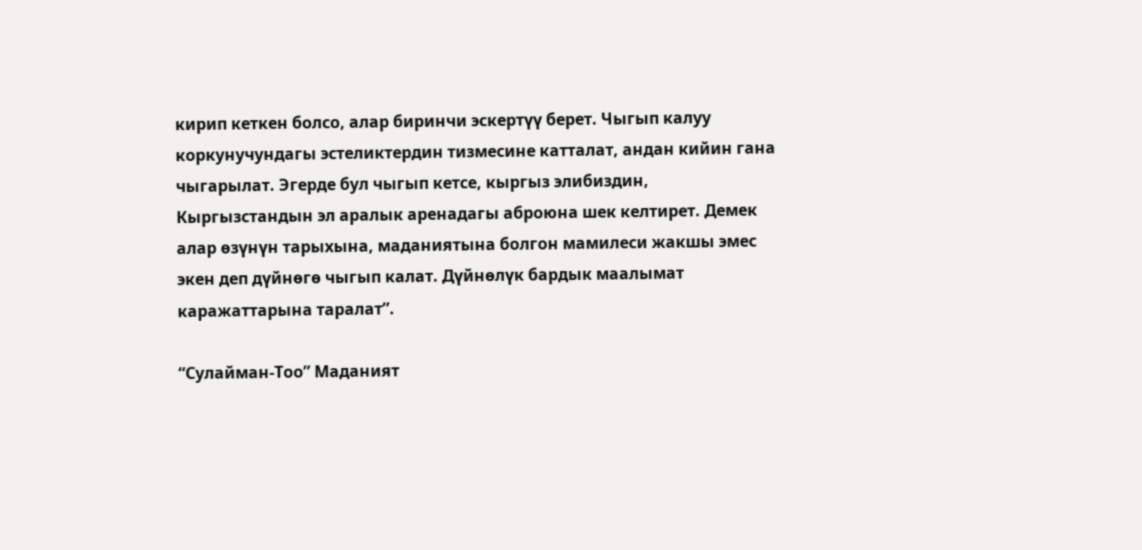кирип кеткен болсо, алар биринчи эскертүү берет. Чыгып калуу коркунучундагы эстеликтердин тизмесине катталат, андан кийин гана чыгарылат. Эгерде бул чыгып кетсе, кыргыз элибиздин, Кыргызстандын эл аралык аренадагы аброюна шек келтирет. Демек алар өзүнүн тарыхына, маданиятына болгон мамилеси жакшы эмес экен деп дүйнөгө чыгып калат. Дүйнөлүк бардык маалымат каражаттарына таралат”.

“Сулайман-Тоо” Маданият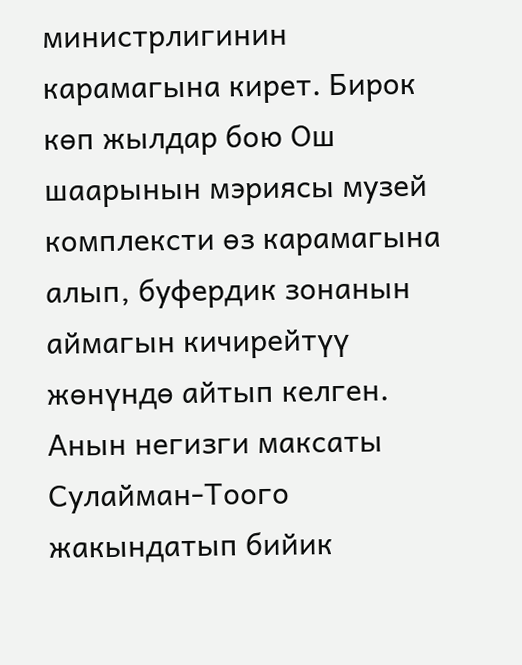министрлигинин карамагына кирет. Бирок көп жылдар бою Ош шаарынын мэриясы музей комплексти өз карамагына алып, буфердик зонанын аймагын кичирейтүү жөнүндө айтып келген. Анын негизги максаты Сулайман-Тоого жакындатып бийик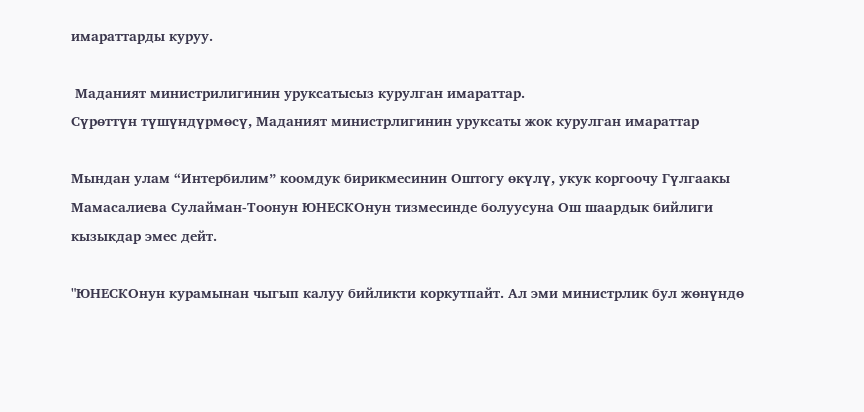имараттарды куруу.

 Маданият министрилигинин уруксатысыз курулган имараттар.
Сүрөттүн түшүндүрмөсү, Маданият министрлигинин уруксаты жок курулган имараттар

Мындан улам “Интербилим” коомдук бирикмесинин Оштогу өкүлү, укук коргоочу Гүлгаакы Мамасалиева Сулайман-Тоонун ЮНЕСКОнун тизмесинде болуусуна Ош шаардык бийлиги кызыкдар эмес дейт.

"ЮНЕСКОнун курамынан чыгып калуу бийликти коркутпайт. Ал эми министрлик бул жөнүндө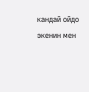кандай ойдо экенин мен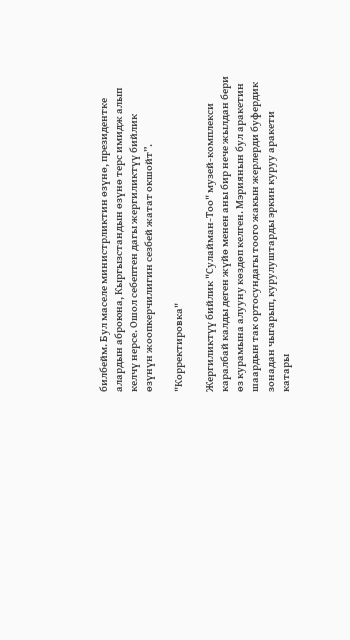билбейм. Бул маселе министрликтин өзүнө, президентке алардын аброюна, Кыргызстандын өзүнө терс имидж алып келчү нерсе. Ошол себептен дагы жергиликтүү бийлик өзүнүн жоопкерчилигин сезбей жатат окшойт”.

"Корректировка"

Жергиликтүү бийлик "Сулайман-Тоо" музей-комплекси каралбай калды деген жүйө менен аны бир нече жылдан бери өз курамына алууну көздөп келген. Мэриянын бул аракетин шаардын так ортосундагы тоого жакын жерлерди буфердик зонадан чыгарып, курулуштарды эркин куруу аракети катары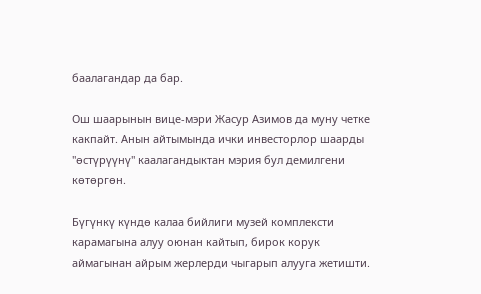баалагандар да бар.

Ош шаарынын вице-мэри Жасур Азимов да муну четке какпайт. Анын айтымында ички инвесторлор шаарды "өстүрүүнү" каалагандыктан мэрия бул демилгени көтөргөн.

Бүгүнкү күндө калаа бийлиги музей комплексти карамагына алуу оюнан кайтып, бирок корук аймагынан айрым жерлерди чыгарып алууга жетишти.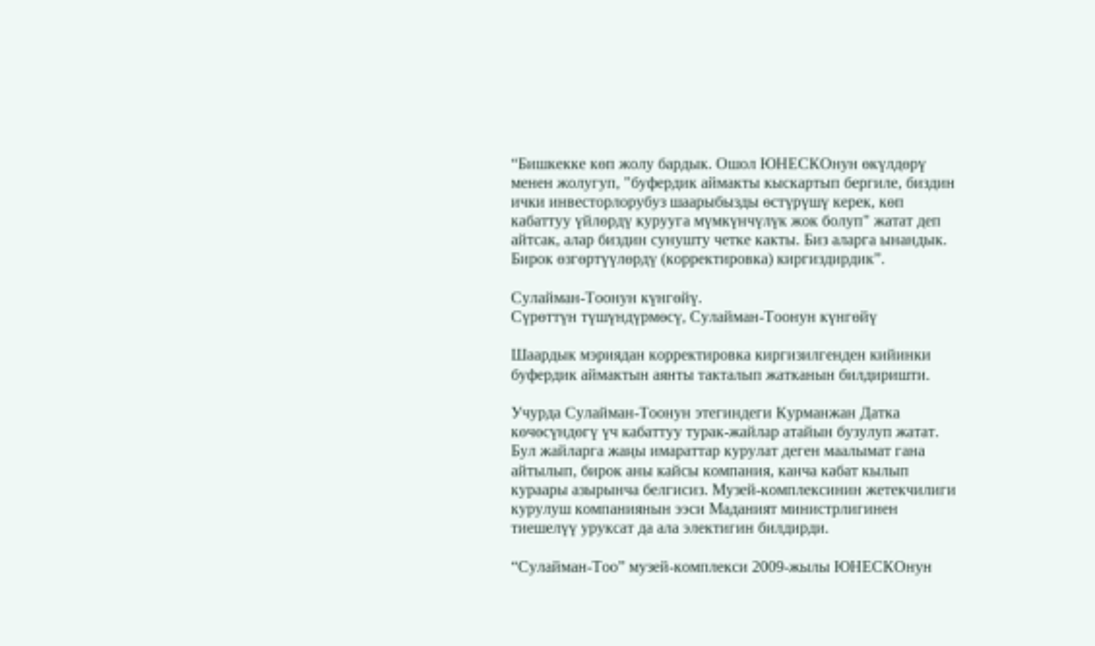“Бишкекке көп жолу бардык. Ошол ЮНЕСКОнун өкүлдөрү менен жолугуп, "буфердик аймакты кыскартып бергиле, биздин ички инвесторлорубуз шаарыбызды өстүрүшү керек, көп кабаттуу үйлөрдү курууга мүмкүнчүлүк жок болуп" жатат деп айтсак, алар биздин сунушту четке какты. Биз аларга ынандык. Бирок өзгөртүүлөрдү (корректировка) киргиздирдик”.

Сулайман-Тоонун күнгөйү.
Сүрөттүн түшүндүрмөсү, Сулайман-Тоонун күнгөйү

Шаардык мэриядан корректировка киргизилгенден кийинки буфердик аймактын аянты такталып жатканын билдиришти.

Учурда Сулайман-Тоонун этегиндеги Курманжан Датка көчөсүндөгү үч кабаттуу турак-жайлар атайын бузулуп жатат. Бул жайларга жаңы имараттар курулат деген маалымат гана айтылып, бирок аны кайсы компания, канча кабат кылып кураары азырынча белгисиз. Музей-комплексинин жетекчилиги курулуш компаниянын ээси Маданият министрлигинен тиешелүү уруксат да ала электигин билдирди.

“Сулайман-Тоо” музей-комплекси 2009-жылы ЮНЕСКОнун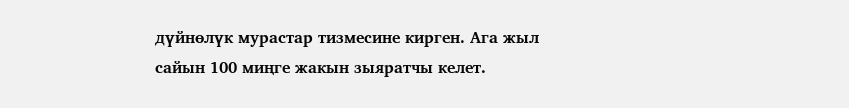дүйнөлүк мурастар тизмесине кирген. Ага жыл сайын 100 миңге жакын зыяратчы келет.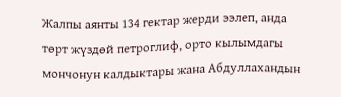Жалпы аянты 134 гектар жерди ээлеп, анда төрт жүздөй петроглиф, орто кылымдагы мончонун калдыктары жана Абдуллахандын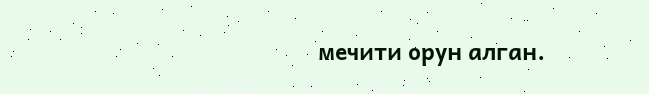мечити орун алган.